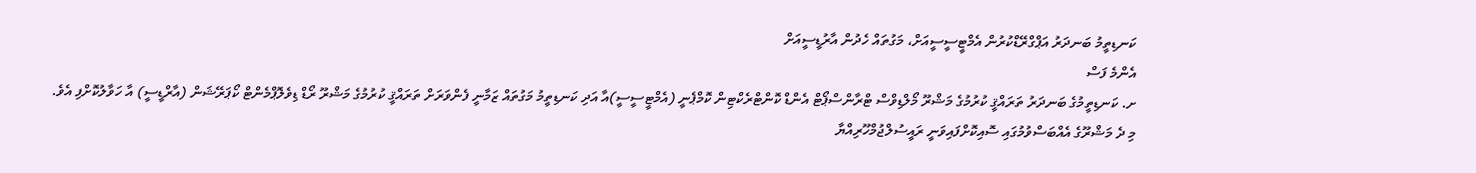ކަނޑިތީމު ބަނދަރު އަޕްގްރޭޑްކުރުން އެމްޓީސީސީއަށް، މަގުތައް ހެދުން އާރުޑީސީއަށް
އެންމެ ފަސް
ށ. ކަނޑިތީމުގެ ބަނދަރު ތަރައްޤީ ކުރުމުގެ މަޝްރޫ މޯލްޑިވްސް ޓްރާންސްޕޯޓް އެންޑް ކޮންޓްރެކްޓިން ކޮމްޕެނީ (އެމްޓީސީސީ)އާ އަދި ކަނޑިތީމު މަގުތައް ޒަމާނީ ފެންވަރަށް ތަރައްޤީ ކުރުމުގެ މަޝްރޫ ރޯޑް ޑިވެލޮޕްމެންޓް ކޯޕަރޭޝަން (އާރްޑީސީ) އާ ހަވާލުކޮށްފި އެވެ.
މި ދެ މަޝްރޫގެ އެއްބަސްވުމުގައި ސޮއިކޮށްފައިވަނީ ރައީސުލްޖުމްހޫރިއްޔާ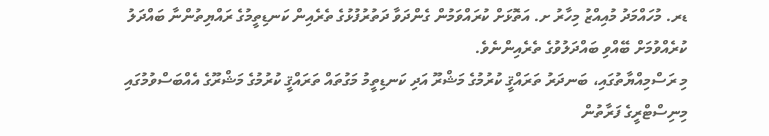ޑރ. މުހައްމަދު މުއިއްޒު މިހާރު ށ. އަތޮޅަށް ކުރައްވަމުން ގެންދަވާ ދަތުރުފުޅުގެ ތެރެއިން ކަނޑިތީމުގެ ރައްޔިތުންނާ ބައްދަލު ކުރެއްވުމަށް ބޭއްވި ބައްދަލުވުގެ ތެރެއިންނެވެ.
މި ރަސްމިއްޔާތުގައި، ބަނދަރު ތަރައްޤީ ކުރުމުގެ މަޝްރޫ އަދި ކަނޑިތީމު މަގުތައް ތަރައްޤީ ކުރުމުގެ މަޝްރޫގެ އެއްބަސްވުމުގައި މިނިސްޓްރީގެ ފަރާތުން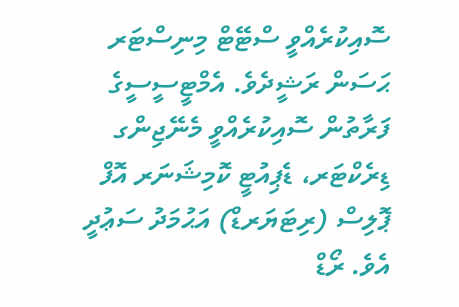ސޮއިކުރެއްވީ ސްޓޭޓް މިނިސްޓަރ ޙަސަން ރަޝީދެވެ. އެމްޓީސީސީގެ ފަރާތުން ސޮއިކުރެއްވީ މެނޭޖިންގ ޑިރެކްޓަރ، ޑެޕިއުޓީ ކޮމިޝަނަރ އޮފް ޕޮލިސް (ރިޓަޔަރޑް) އަޙުމަދު ސަޢުދީ އެވެ. ރޯޑް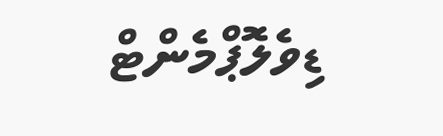ޑިވެލޮޕްމެންޓް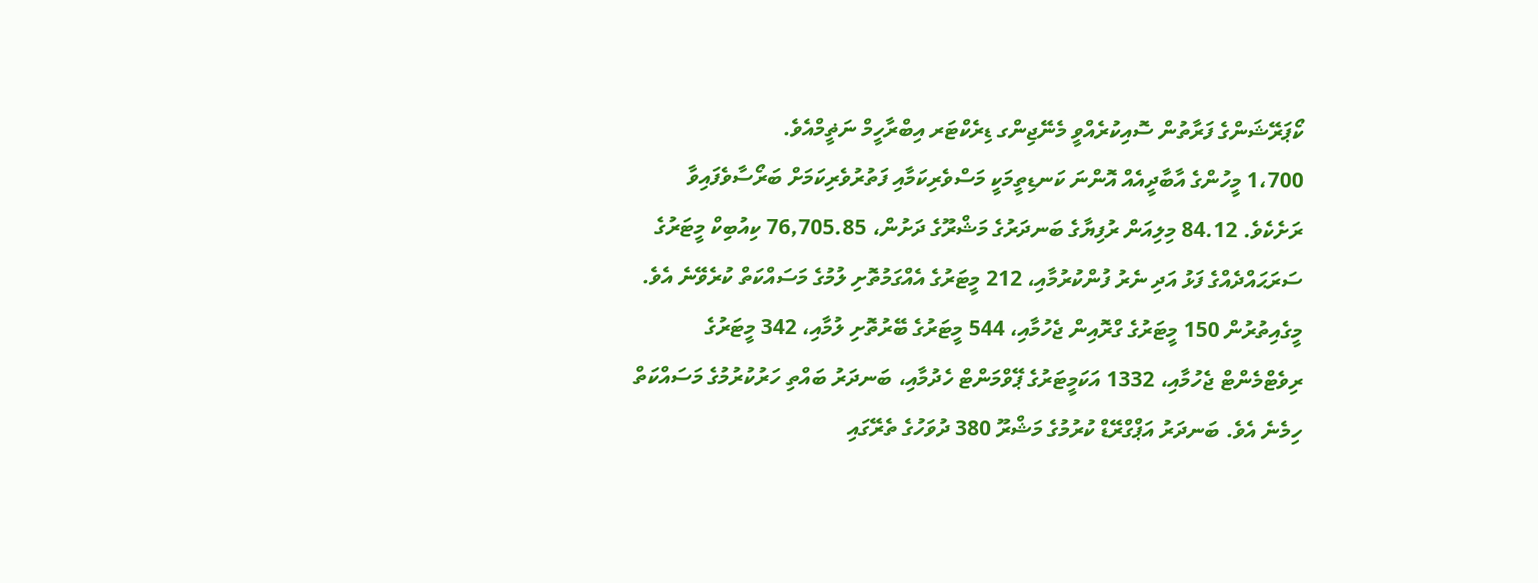ކޯޕަރޭޝަންގެ ފަރާތުން ސޮއިކުރެއްވީ މެނޭޖިންގ ޑިރެކްޓަރ އިބްރާހީމް ނަޡީމްއެވެ.
1،700 މީހުންގެ އާބާދީއެއް އޮންނަ ކަނޑިތީމަކީ މަސްވެރިކަމާއި ފަތުރުވެރިކަމަށް ބަރޯސާވެފައިވާ ރަށެކެވެ. 84.12 މިލިއަން ރުފިޔާގެ ބަނދަރުގެ މަޝްރޫގެ ދަށުން، 76,705.85 ކިއުބިކް މީޓަރުގެ ސަރަޙައްދެއްގެ ފަޅު އަދި ނެރު ފުންކުރުމާއި، 212 މީޓަރުގެ އެއްގަމުތޮށި ލުމުގެ މަސައްކަތް ކުރެވޭނެ އެވެ.
މީގެއިތުރުން 150 މީޓަރުގެ ގްރޮއިން ޖެހުމާއި، 544 މީޓަރުގެ ބޭރުތޮށި ލުމާއި، 342 މީޓަރުގެ ރިވެޓްމެންޓް ޖެހުމާއި، 1332 އަކަމީޓަރުގެ ޕޭވްމަންޓް ހެދުމާއި، ބަނދަރު ބައްތި ހަރުކުރުމުގެ މަސައްކަތް ހިމެނެ އެވެ. ބަނދަރު އަޕްގްރޭޑް ކުރުމުގެ މަޝްރޫ 380 ދުވަހުގެ ތެރޭގައި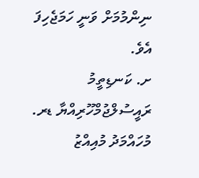ނިންމުމަށް ވަނީ ހަމަޖެހިފަ އެވެ.
ށ. ކަނޑިތީމު ރައީސުލްޖުމްހޫރިއްޔާ ޑރ. މުހައްމަދު މުއިއްޒު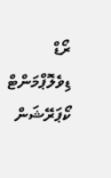ރޯޑް ޑިވެލޮޕްމަންޓް ކޯޕަރޭޝަން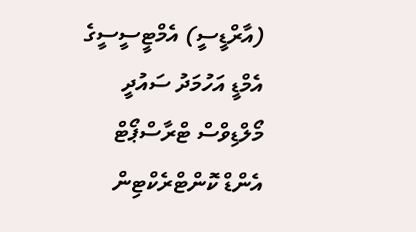(އާރްޑީސީ) އެމްޓީސީސީގެ އެމްޑީ އަހުމަދު ސައުދީ މޯލްޑިވްސް ޓްރާސްޕޯޓް އެންޑް ކޮންޓްރެކްޓިން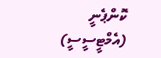ކޮންޕެނީ (އެމްޓީސީސީ)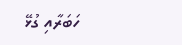ހަބަރާއި ގުޅޭ